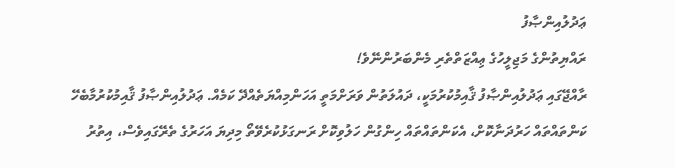ޢަދުލުއިންޞާފު
ރައްޔިތުންގެ މަޖިލީހުގެ ޢިއްޒަތްތެރި މެންބަރުންނޭވެ!
ރާއްޖޭގައި ޢަދުލުއިންޞާފު ޤާއިމުކުރުމަކީ، ދައުލަތުން ވަރަށްމަތީ އަހަންމިއްޔަތެއްދޭ ކަމެއް. ޢަދުލުއިންޞާފު ޤާއިމުކުރުމާބެހޭ ކަންތައްތައް ހަރުދަނާކޮށް، އެކަންތައްތައް ހިންގުން ހަލުވިކޮށް ރަނގަޅުކުރެވޭތޯ މިދިޔަ އަހަރުގެ ތެރޭގައިވެސް، އިތުރު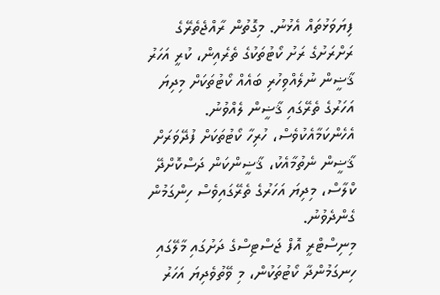ފިޔަވަޅުތައް އެޅުނު. މިގޮތުން ރާއްޖެތެރޭގެ ރަށްރަށުގެ ރަށު ކޯޓުތަކުގެ ތެރެއިން، ކުރީ އަހަރު ޤާޟީން ނުލެއްވިހުރި ބައެއް ކޯޓުތަކަށް މިދިޔަ އަހަރުގެ ތެރޭގައި ޤާޟީން ލެއްވުނު. އެހެންކަމާއެކުވެސް، ހުރިހާ ކޯޓުތަކަށް ފުދޭވަރަށް ޤާޟީން ނެތުމާއެކު، ޤާޟީންކަން ދަސްކޮށްދޭ ކްލާސް، މިދިޔަ އަހަރުގެ ތެރޭގައިވެސް ހިންގަމުން ގެންދެވުނު.
މިނިސްޓްރީ އޮފް ޖަސްޓިސްގެ ދަށުގައި މާލޭގައި ހިނގަމުންދާ ކޯޓުތަކުން، މި ވޭތުވެދިޔަ އަހަރު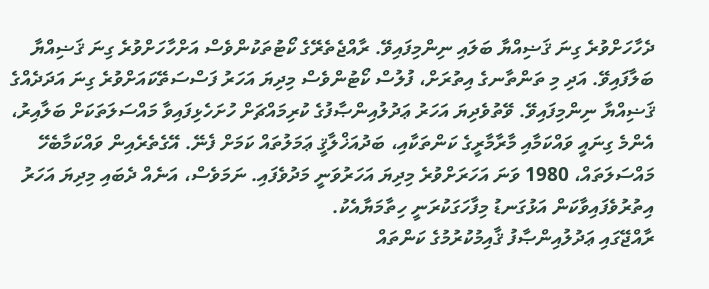ދެހާހަށްވުރެ ގިނަ ޤަޟިއްޔާ ބަލައި ނިންމިފައިވޭ. ރާއްޖެތެރޭގެ ކޯޓުތަކުންވެސް އަށްހާހަށްވުރެ ގިނަ ޤަޟިއްޔާ ބަލާފައިވޭ. އަދި މި ތަންތާނގެ އިތުރަށް، ފުލުސް ކޯޓުންވެސް މިދިޔަ އަހަރު ފަސްސަތޭކައަށްވުރެ ގިނަ އަދަދެއްގެ ޤަޟިއްޔާ ނިންމިފައިވޭ. ވޭތުވެދިޔަ އަހަރު ޢަދުލުއިންޞާފުގެ ކުރިމައްޗަށް ހުށަހެޅިފައިވާ މައްސަލަތަކަށް ބަލާއިރު، އެންމެ ގިނައީ ވައްކަމާއި މާރާމާރީގެ ކަންތަކާއި، ބަދުއަޚްލާޤީ ޢަމަލުތައް ކަމަށް ފެނޭ. އޭގެތެރެއިން ވައްކަމާބެހޭ މައްސަލަތައް، 1980 ވަނަ އަހަރަށްވުރެ މިދިޔަ އަހަރުވަނީ މަދުވެފައި. ނަމަވެސް، އަނެއް ދެބައި މިދިޔަ އަހަރު އިތުރުވެފައިވާކަން އަޅުގަނޑު މިފާހަގަކުރަނީ ހިތާމަޔާއެކު.
ރާއްޖޭގައި ޢަދުލުއިންޞާފު ޤާއިމުކުރުމުގެ ކަންތައް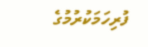ފުރިހަމަކުރުމުގެ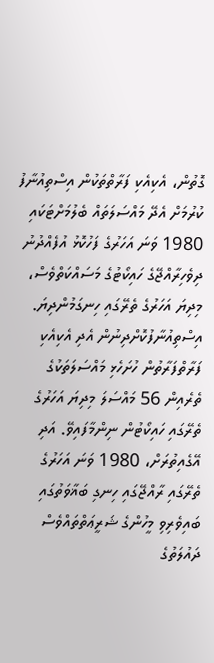ގޮތުން، އެކިއެކި ފަރާތްތަކުން އިސްތިއުނާފު ކުރުމަށް އެދޭ މައްސަލަތައް ބެލުމަށްޓަކައި 1980 ވަނަ އަހަރުގެ ފަހުކޮޅު އުފެއްދުނު ދިވެހިރާއްޖޭގެ ހައިކޯޓުގެ މަސައްކަތްވެސް، މިދިޔަ އަހަރުގެ ތެރޭގައި ހިނގަމުންދިޔަ. އިސްތިއުނާފުކޮށްދިނުން އެދި އެކިއެކި ފަރާތްފަރާތުން ހުށަހެޅި މައްސަލަތަކުގެ ތެރެއިން 56 މައްސަލަ މިދިޔަ އަހަރުގެ ތެރޭގައި ހައިކޯޓުން ނިންމާފައިވޭ. އަދި އޭގެއިތުރަށް، 1980 ވަނަ އަހަރުގެ ތެރޭގައި ރާއްޖޭގައި ހިނގި ބަޣާވަތުގައި ބައިވެރިވި މީހުންގެ ޝަރީޢަތްތައްވެސް ދައުލަތުގެ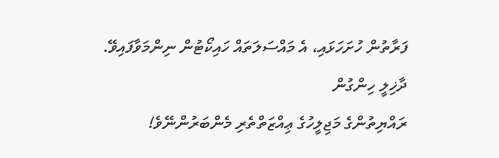ފަރާތުން ހުށަހަޅައި، އެ މައްސަލަތައް ހައިކޯޓުން ނިންމަވާފައިވޭ.
ދާޚިލީ ހިންގުން
ރައްޔިތުންގެ މަޖިލީހުގެ ޢިއްޒަތްތެރި މެންބަރުންނޭވެ!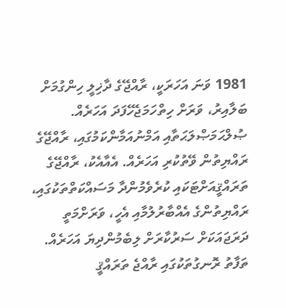1981 ވަނަ އަހަރަކީ، ރާއްޖޭގެ ދާޚިލީ ހިންގުމަށް ބަލާއިރު، ވަރަށް ހިތްހަމަޖެހޭފަދަ އަހަރެއް. ޞުލްޙަމަޞްލަޙަތާއި އަމްނުއަމާންކަމުގައި، ރާއްޖޭގެ ރައްޔިތުން ވޭތުކުރި އަހަރެއް. އެއާއެކު، ރާއްޖޭގެ ތަރައްޤީއަށްޓަކައި ކުރެވެމުންދާ މަސައްކަތްތަކުގައި، ރައްޔިތުންގެ އެއްބާރުލުމާއި އެހީ، ވަރަށްމަތީ ދަރަޖައަކަށް ސަރުކާރަށް ލިބެމުންދިޔަ އަހަރެއް.
ތަފާތު ރޮނގުތަކުގައި ރާއްޖެ ތަރައްޤީ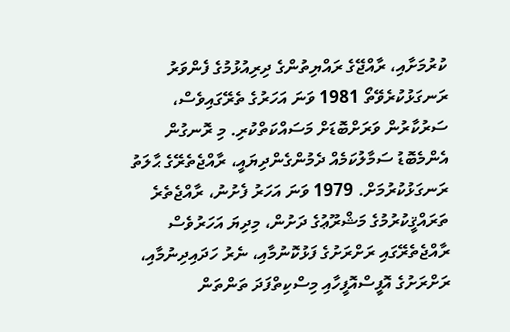ކުރުމަށާއި، ރާއްޖޭގެ ރައްޔިތުންގެ ދިރިއުޅުމުގެ ފެންވަރު ރަނގަޅުކުރެވޭތޯ 1981 ވަނަ އަހަރުގެ ތެރޭގައިވެސް، ސަރުކާރުން ވަރަށްބޮޑަށް މަސައްކަތްކުރި. މި ރޮނގުން އެންމެބޮޑު ސަމާލުކަމެއް ދެމުންގެންދިޔައީ، ރާއްޖެތެރޭގެ ޙާލަތު ރަނގަޅުކުރުމަށް. 1979 ވަނަ އަހަރު ފެށުނު، ރާއްޖެތެރެ ތަރައްޤީކުރުމުގެ މަޝްރޫޢުގެ ދަށުން، މިދިޔަ އަހަރުވެސް ރާއްޖެތެރޭގައި ރަށްރަށުގެ ފަޅުކޮނުމާއި، ނެރު ހަދައިދިނުމާއި، ރަށްރަށުގެ އޮފީސްއޮފީހާއި މިސްކިތްފަދަ ތަންތަން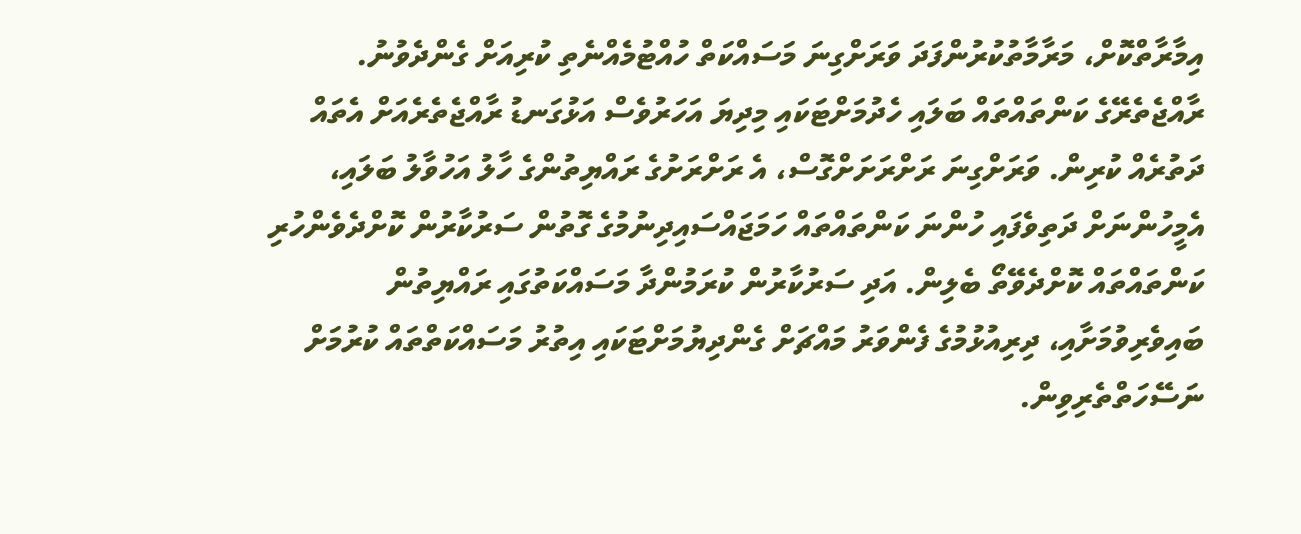އިމާރާތްކޮށް، މަރާމާތުކުރުންފަދަ ވަރަށްގިނަ މަސައްކަތް ހުއްޓުމެއްނެތި ކުރިއަށް ގެންދެވުނު.
ރާއްޖެތެރޭގެ ކަންތައްތައް ބަލައި ހެދުމަށްޓަކައި މިދިޔަ އަހަރުވެސް އަޅުގަނޑު ރާއްޖެތެރެއަށް އެތައް ދަތުރެއް ކުރިން. ވަރަށްގިނަ ރަށްރަށަށްގޮސް، އެ ރަށްރަށުގެ ރައްޔިތުންގެ ހާލު އަހުވާލު ބަލައި، އެމީހުންނަށް ދަތިވެފައި ހުންނަ ކަންތައްތައް ހަމަޖައްސައިދިނުމުގެ ގޮތުން ސަރުކާރުން ކޮށްދެވެންހުރި ކަންތައްތައް ކޮށްދެވޭތޯ ބެލިން. އަދި ސަރުކާރުން ކުރަމުންދާ މަސައްކަތުގައި ރައްޔިތުން ބައިވެރިވުމަށާއި، ދިރިއުޅުމުގެ ފެންވަރު މައްޗަށް ގެންދިޔުމަށްޓަކައި އިތުރު މަސައްކަތްތައް ކުރުމަށް ނަސޭހަތްތެރިވިން.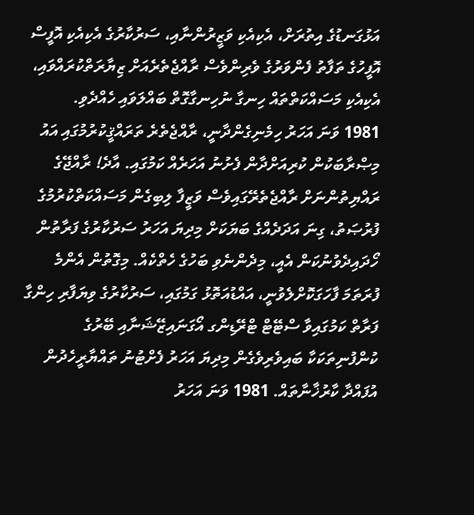އަޅުގަނޑުގެ އިތުރަށް، އެކިއެކި ވަޒީރުންނާއި، ސަރުކާރުގެ އެކިއެކި އޮފީސް އޮފީހުގެ ތަފާތު ފެންވަރުގެ ވެރިންވެސް ރާއްޖެތެރެއަށް ޒިޔާރަތްކުރައްވައި، އެކިއެކި މަސައްކަތްތައް ހިނގާ ނުހިނގާގޮތް ބައްލަވައި ހެއްދެވި.
1981 ވަނަ އަހަރު ހިމެނިގެންދާނީ، ރާއްޖެތެރެ ތަރައްޤީކުރުމުގައި އައު މިޞްރާބަކުން ކުރިއަށްދާން ފެށުނު އަހަރެއް ކަމުގައި. އާދެ! ރާއްޖޭގެ ރައްޔިތުންނަށް ރާއްޖެތެރޭގައިވެސް ވަޒީފާ ލިބިގެން މަސައްކަތްކުރުމުގެ ފުރުޞަތު، ގިނަ އަދަދެއްގެ ބަޔަކަށް މިދިޔަ އަހަރު ސަރުކާރުގެ ފަރާތުން ހޯދައިދެވުނުކަން އެއީ، މިދެންނެވި ބަހުގެ ހެތްކެއް. މިގޮތުން އެންމެ ފުރަތަމަ ފާހަގަކޮށްލެވުނީ، އައްޑުއަތޮޅު ގަމުގައި، ސަރުކާރުގެ ވިޔަފާރި ހިންގާ ފަރާތް ކަމުގައިވާ ސްޓޭޓް ޓްރޭޑިންގ އޯގަނައިޒޭޝަނާއި ބޭރުގެ ކުންފުނިތަކަކާ ބައިވެރިވެގެން މިދިޔަ އަހަރު ފެށްޓުނު ތައްޔާރީހެދުން އުފައްދާ ކާރުޚާނާތައް. 1981 ވަނަ އަހަރު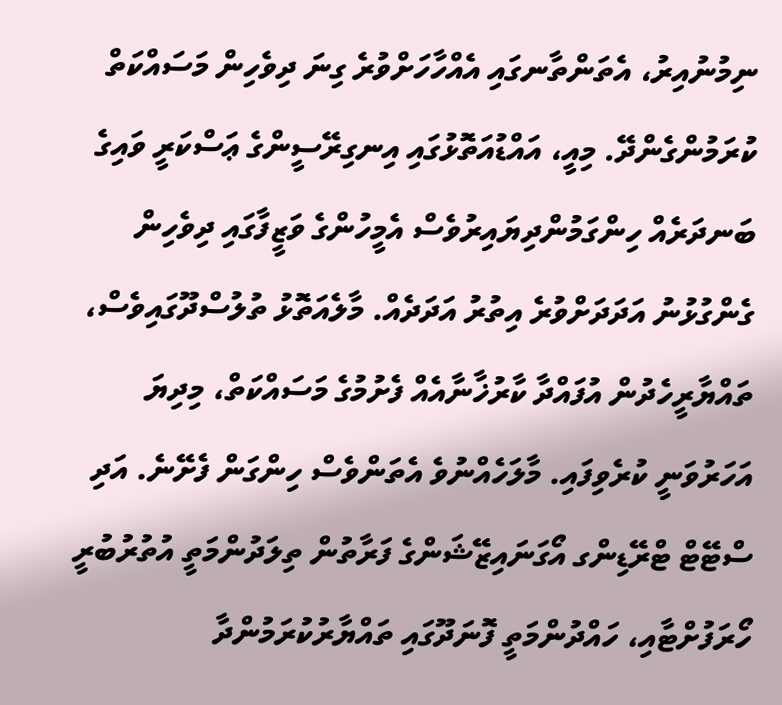ނިމުނުއިރު، އެތަންތާނގައި އެއްހާހަށްވުރެ ގިނަ ދިވެހިން މަސައްކަތް ކުރަމުންގެންދޭ. މިއީ، އައްޑުއަތޮޅުގައި އިނގިރޭސީންގެ ޢަސްކަރީ ވައިގެ ބަނދަރެއް ހިންގަމުންދިޔައިރުވެސް އެމީހުންގެ ވަޒީފާގައި ދިވެހިން ގެންގުޅުނު އަދަދަށްވުރެ އިތުރު އަދަދެއް. މާލެއަތޮޅު ތުލުސްދޫގައިވެސް، ތައްޔާރީހެދުން އުފައްދާ ކާރުޚާނާއެއް ފެށުމުގެ މަސައްކަތް، މިދިޔަ އަހަރުވަނީ ކުރެވިފައި. މާލަހެއްނުވެ އެތަންވެސް ހިންގަން ފެށޭނެ. އަދި ސްޓޭޓް ޓްރޭޑިންގ އޯގަނައިޒޭޝަންގެ ފަރާތުން ތިލަދުންމަތީ އުތުރުބުރީ ހޯރަފުށްޓާއި، ހައްދުންމަތީ ފޮނަދޫގައި ތައްޔާރުކުރަމުންދާ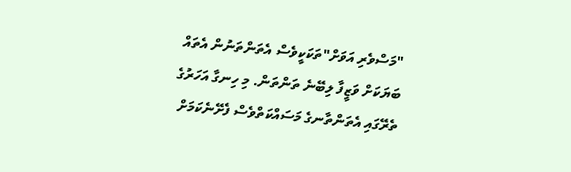"މަސްވެރި އަވަށް"ތަކަކީވެސް އެތަންތަނުން އެތައް ބަޔަކަށް ވަޒީފާ ލިބޭނެ ތަންތަން. މި ހިނގާ އަހަރުގެ ތެރޭގައި އެތަންތާނގެ މަސައްކަތްވެސް ފެށޭނެކަމަށް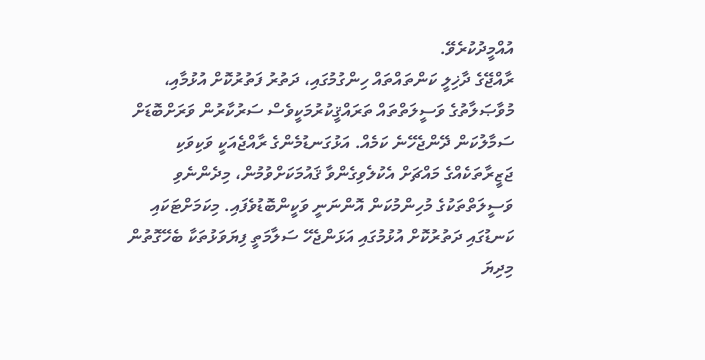އުއްމީދުކުރެވޭ.
ރާއްޖޭގެ ދާޚިލީ ކަންތައްތައް ހިންގުމުގައި، ދަތުރު ފަތުރުކޮށް އުޅުމާއި، މުވާޞަލާތުގެ ވަސީލަތްތައް ތަރައްޤީކުރުމަކީވެސް ސަރުކާރުން ވަރަށްބޮޑަށް ސަމާލުކަން ދޭންޖެހޭނެ ކަމެއް. އަޅުގަނޑުމެންގެ ރާއްޖެއަކީ ވަކިވަކި ޖަޒީރާތަކެއްގެ މައްޗަށް އެކުލެވިގެންވާ ޤައުމަކަށްވުމުން، މިދެންނެވި ވަސީލަތްތަކުގެ މުހިންމުކަން އޮންނަނީ ވަކީންބޮޑުވެފައި. މިކަމަށްޓަކައި ކަނޑުގައި ދަތުރުކޮށް އުޅުމުގައި އަޅަންޖެހޭ ސަލާމަތީ ފިޔަވަޅުތަކާ ބެހޭގޮތުން މިދިޔަ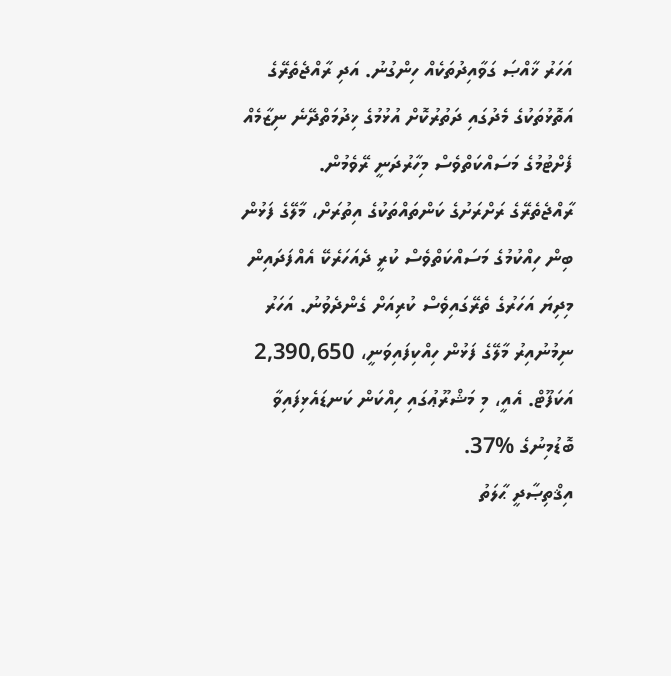އަހަރު ޚާއްޞަ ގަވާއިދުތަކެއް ހިންގުނު. އަދި ރާއްޖެތެރޭގެ އަތޮޅުތަކުގެ މެދުގައި ދަތުރުކޮށް އުޅުމުގެ ޚިދުމަތްދޭނެ ނިޒާމެއް ފެށްޓުމުގެ މަސައްކަތްވެސް މިހާރުދަނީ ރޭވެމުން.
ރާއްޖެތެރޭގެ ރަށްރަށުގެ ކަންތައްތަކުގެ އިތުރަށް، މާލޭގެ ފަޅުން ބިން ހިއްކުމުގެ މަސައްކަތްވެސް ކުރީ ދެއަހަރެކޭ އެއްފަދައިން މިދިޔަ އަހަރުގެ ތެރޭގައިވެސް ކުރިއަށް ގެންދެވުނު. އަހަރު ނިމުނުއިރު މާލޭގެ ފަޅުން ހިއްކިފައިވަނީ، 2,390,650 އަކަފޫޓް. އެއީ، މި މަޝްރޫޢުގައި ހިއްކަން ކަނޑައެޅިފައިވާ ބޮޑުމިނުގެ %37.
އިޤްތިޞާދީ ޙާލަތު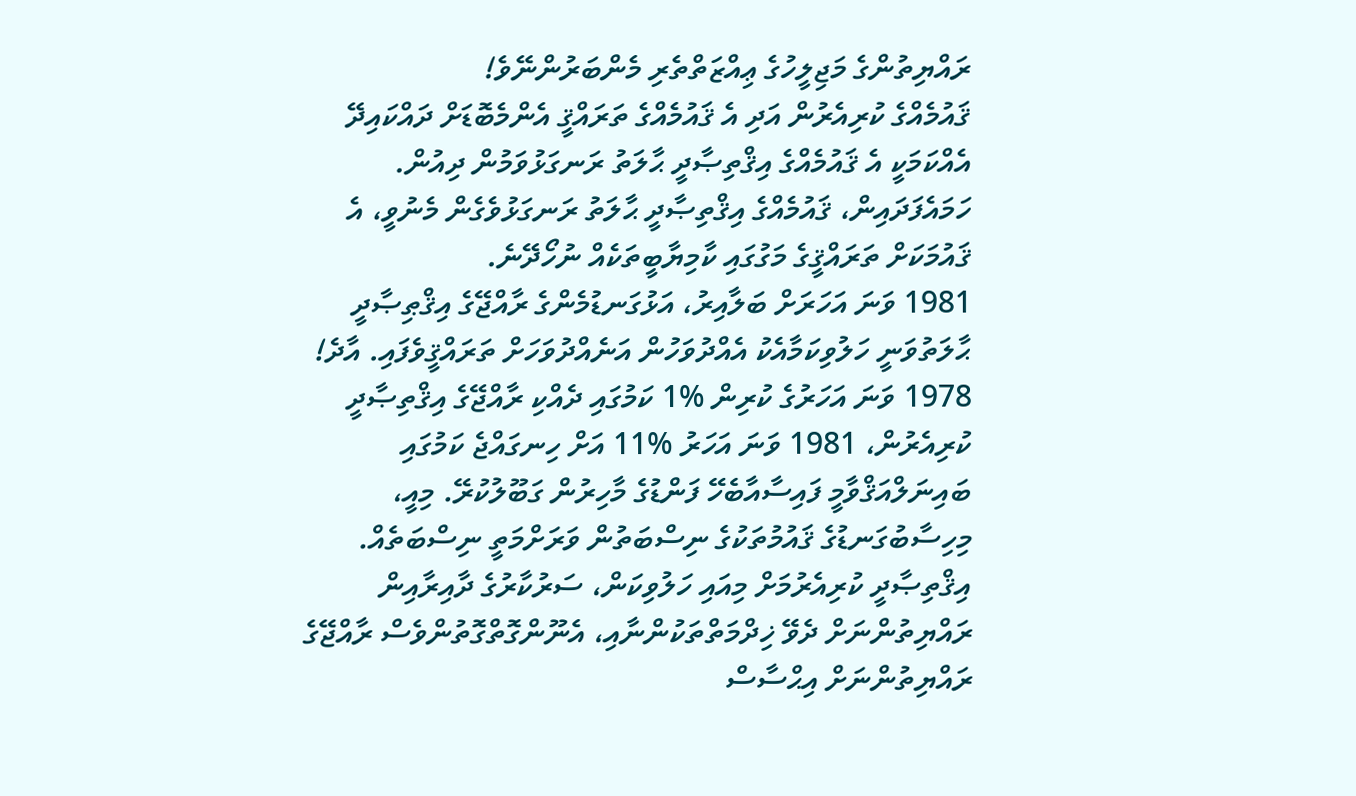ރައްޔިތުންގެ މަޖިލީހުގެ ޢިއްޒަތްތެރި މެންބަރުންނޭވެ!
ޤައުމެއްގެ ކުރިއެރުން އަދި އެ ޤައުމެއްގެ ތަރައްޤީ އެންމެބޮޑަށް ދައްކައިދޭ އެއްކަމަކީ އެ ޤައުމެއްގެ އިޤްތިޞާދީ ޙާލަތު ރަނގަޅުވަމުން ދިއުން. ހަމައެފަދައިން، ޤައުމެއްގެ އިޤްތިޞާދީ ޙާލަތު ރަނގަޅުވެގެން މެނުވީ، އެ ޤައުމަކަށް ތަރައްޤީގެ މަގުގައި ކާމިޔާބީތަކެއް ނުހޯދޭނެ.
1981 ވަނަ އަހަރަށް ބަލާއިރު، އަޅުގަނޑުމެންގެ ރާއްޖޭގެ އިޤްޠިޞާދީ ޙާލަތުވަނީ ހަލުވިކަމާއެކު އެއްދުވަހުން އަނެއްދުވަހަށް ތަރައްޤީވެފައި. އާދެ! 1978 ވަނަ އަހަރުގެ ކުރިން %1 ކަމުގައި ދެއްކި ރާއްޖޭގެ އިޤްތިޞާދީ ކުރިއެރުން، 1981 ވަނަ އަހަރު %11 އަށް ހިނގައްޖެ ކަމުގައި ބައިނަލްއަޤްވާމީ ފައިސާއާބެހޭ ފަންޑުގެ މާހިރުން ގަބޫލުކުރޭ. މިއީ، މިހިސާބުގަނޑުގެ ޤައުމުތަކުގެ ނިސްބަތުން ވަރަށްމަތީ ނިސްބަތެއް.
އިޤްތިޞާދީ ކުރިއެރުމަށް މިއައި ހަލުވިކަން، ސަރުކާރުގެ ދާއިރާއިން ރައްޔިތުންނަށް ދެވޭ ޚިދްމަތްތަކުންނާއި، އެނޫންގޮތްގޮތުންވެސް ރާއްޖޭގެ ރައްޔިތުންނަށް އިޙްސާސް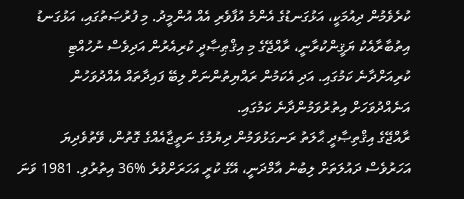ކުރެވެމުން ދިއުމަކީ، އަޅުގަނޑުގެ އެންމެ އުފާވެރި އެއް އުންމީދު. މި ފުރުޞަތުގައި، އަޅުގަނޑު އިތުބާރާއެކު ޔަޤީންކުރާނީ، ރާއްޖޭގެ މި އިޤްޠިޞާދީ ކުރިއެރުން އަދިވެސް ނުހުއްޓި ކުރިއަށްދާނެ ކަމުގައި. އަދި އެކަމުން ރައްޔިތުންނަށް ލިބޭ ފައިދާތައް އެއްދުވަހުން އަނެއްދުވަހަށް އިތުރުވަމުންދާނެ ކަމުގައި.
ރާއްޖޭގެ އިޤްތިޞާދީ ޙާލަތު ރަނގަޅުވަމުން ދިޔުމުގެ ނަތީޖާއެއްގެ ގޮތުން، ވޭތުވެދިޔަ އަހަރުވެސް ދައުލަތަށް ލިބުނު އާމްދަނީ، އޭގެ ކުރީ އަހަރަށްވުރެ %36 އިތުރުވި. 1981 ވަނަ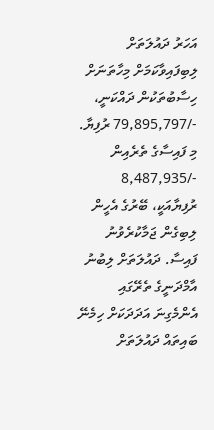އަހަރު ދައުލަތަށް ލިބިފައިވާކަމަށް މިހާތަނަށް ހިސާބުތަކުން ދައްކަނީ، -/79,895,797 ރުފިޔާ. މި ފައިސާގެ ތެރެއިން -/8,487,935 ރުފިޔާއަކީ، ބޭރުގެ އެހީން ލިބިގެން ޖަމާކުރެވުނު ފައިސާ. ދައުލަތަށް ލިބުނު އާމްދަނީގެ ތެރޭގައި އެންމެގިނަ އަދަދަކަށް ހިމެނޭ ބައިތައް ދައުލަތަށް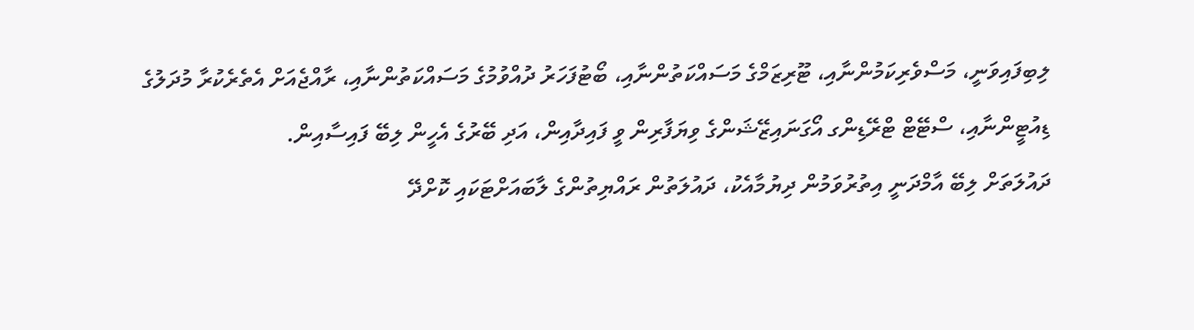ލިބިފައިވަނީ، މަސްވެރިކަމުންނާއި، ޓޫރިޒަމްގެ މަސައްކަތުންނާއި، ބޯޓުފަހަރު ދުއްވުމުގެ މަސައްކަތުންނާއި، ރާއްޖެއަށް އެތެރެކުރާ މުދަލުގެ ޑިއުޓީންނާއި، ސްޓޭޓް ޓްރޭޑިންގ އޯގަނައިޒޭޝަންގެ ވިޔަފާރިން ވީ ފައިދާއިން، އަދި ބޭރުގެ އެހީން ލިބޭ ފައިސާއިން.
ދައުލަތަށް ލިބޭ އާމްދަނީ އިތުރުވަމުން ދިޔުމާއެކު، ދައުލަތުން ރައްޔިތުންގެ ލާބައަށްޓަކައި ކޮށްދޭ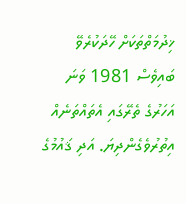ޚިދުމަތްތަކަށް ހޭދަކުރެވޭ ބައިވެސް 1981 ވަނަ އަހަރުގެ ތެރޭގައި އެތައްތަނެއް އިތުރުވެގެންދިޔަ. އަދި ޤައުމުގެ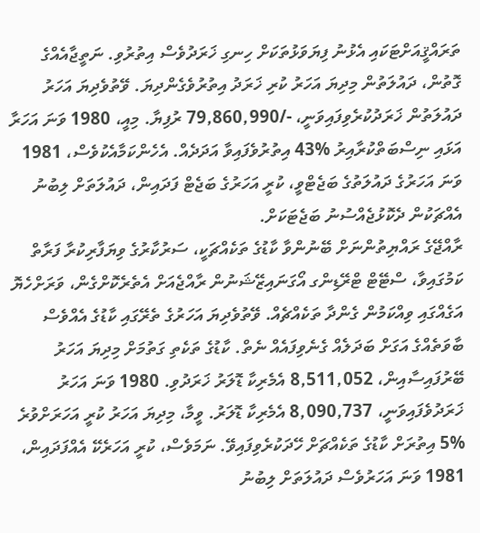ތަރައްޤީއަށްޓަކައި އެޅުނު ފިޔަވަޅުތަކަށް ހިނގި ޚަރަދުވެސް އިތުރުވި. ނަތީޖާއެއްގެ ގޮތުން، ދައުލަތުން މިދިޔަ އަހަރު ކުރި ޚަރަދު އިތުރުވެގެންދިޔަ. ވޭތުވެދިޔަ އަހަރު ދައުލަތުން ޚަރަދުކުރެވިފައިވަނީ، -/79,860,990 ރުފިޔާ. މިއީ، 1980 ވަނަ އަހަރާ އަޅައި ނިސްބަތްކުރާއިރު %43 އިތުރުވެފައިވާ އަދަދެއް. އެހެންކަމާއެކުވެސް، 1981 ވަނަ އަހަރުގެ ދައުލަތުގެ ބަޖެޓްވީ، ކުރީ އަހަރުގެ ބަޖެޓް ފަދައިން، ދައުލަތަށް ލިބުނު އެއްޗަކުން ދެކޮޅުޖެއްސުނު ބަޖެޓަކަށް.
ރާއްޖޭގެ ރައްޔިތުންނަށް ބޭނުންވާ ކާޑުގެ ތަކެއްޗަކީ، ސަރުކާރުގެ ވިޔަފާރިކުރާ ފަރާތް ކަމުގައިވާ، ސްޓޭޓް ޓްރޭޑިންގ އޯގަނައިޒޭޝަނުން ރާއްޖެއަށް އެތެރެކޮށްގެން، ވަރަށްހެޔޮ އަގެއްގައި ވިއްކަމުން ގެންދާ ތަކެއްޗެއް. ވޭތުވެދިޔަ އަހަރުގެ ތެރޭގައި ކާޑުގެ އެއްވެސް ބާވަތެއްގެ އަގަށް ބަދަލެއް ގެނެވިފައެއް ނެތް. ކާޑުގެ ތަކެތި ގަތުމަށް މިދިޔަ އަހަރު ބޭރުފައިސާއިން، 8,511,052 އެމެރިކާ ޑޮލަރު ޚަރަދުވި. 1980 ވަނަ އަހަރު ޚަރަދުވެފައިވަނީ، 8,090,737 އެމެރިކާ ޑޮލަރު. ވީމާ، މިދިޔަ އަހަރު ކުރީ އަހަރަށްވުރެ %5 އިތުރަށް ކާޑުގެ ތަކެއްޗަށް ހޭދަކުރެވިފައިވޭ. ނަމަވެސް، ކުރީ އަހަރެކޭ އެއްފަދައިން، 1981 ވަނަ އަހަރުވެސް ދައުލަތަށް ލިބުނު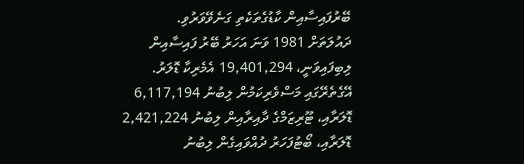ބޭރުފައިސާއިން ކާޑުގެތަކެތި ގަނެވޭވަރުވި.
ދައުލަތަށް 1981 ވަނަ އަހަރު ބޭރު ފައިސާއިން ލިބިފައިވަނީ، 19,401,294 އެމެރިކާ ޑޮލަރު. އޭގެތެރޭގައި މަސްވެރިކަމުން ލިބުނު 6,117,194 ޑޮލަރާއި، ޓޫރިޒަމްގެ ދާއިރާއިން ލިބުނު 2,421,224 ޑޮލަރާއި، ބޯޓުފަހަރު ދުއްވައިގެން ލިބުނު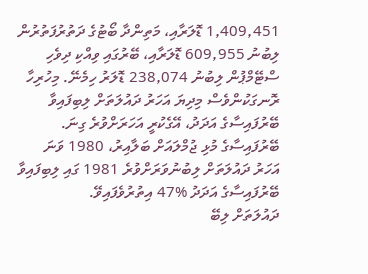1,409,451 ޑޮލަރާއި، މަތިންދާ ބޯޓުގެ ދަތުރުފަތުރުން ލިބުނު 609,955 ޑޮލަރާއި، ބޭރުގައި ވިއްކި ދިވެހި ސްޓޭމްޕުން ލިބުނު 238,074 ޑޮލަރު ހިމެނޭ. މިހުރިހާ ރޮނގަކުންވެސް މިދިޔަ އަހަރު ދައުލަތަށް ލިބިފައިވާ ބޭރުފައިސާގެ އަދަދު، އޭގެކުރީ އަހަރަށްވުރެ ގިނަ. ބޭރުފައިސާގެ މުޅި ޖުމްލައަށް ބަލާއިރު، 1980 ވަނަ އަހަރު ދައުލަތަށް ލިބުނުވަރަށްވުރެ 1981 ގައި ލިބިފައިވާ ބޭރުފައިސާގެ އަދަދު %47 އިތުރުވެފައިވޭ.
ދައުލަތަށް ލިބޭ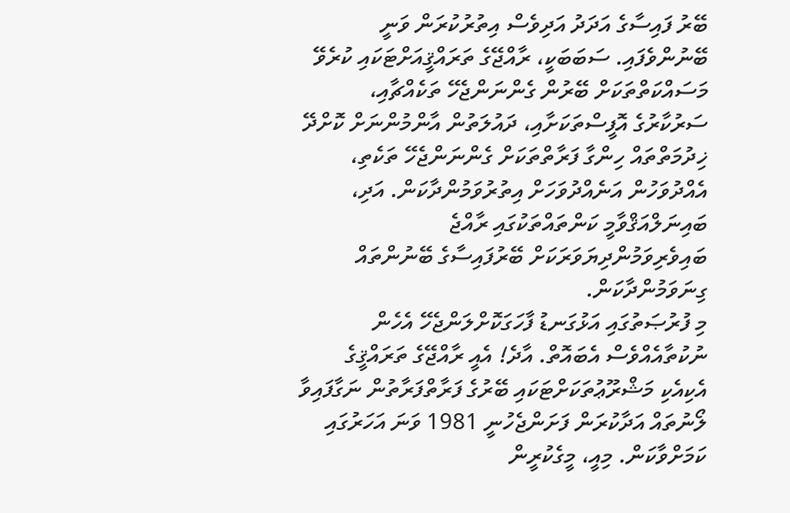ބޭރު ފައިސާގެ އަދަދު އަދިވެސް އިތުރުކުރަން ވަނީ ބޭނުންވެފައި. ސަބަބަކީ، ރާއްޖޭގެ ތަރައްޤީއަށްޓަކައި ކުރެވޭ މަސައްކަތްތަކަށް ބޭރުން ގެންނަންޖެހޭ ތަކެއްޗާއި، ސަރުކާރުގެ އޮފީސްތަކަށާއި، ދައުލަތުން އާންމުންނަށް ކޮށްދޭ ޚިދުމަތްތައް ހިންގާ ފަރާތްތަކަށް ގެންނަންޖެހޭ ތަކެތި، އެއްދުވަހުން އަނެއްދުވަހަށް އިތުރުވަމުންދާކަން. އަދި، ބައިނަލްއަޤްވާމީ ކަންތައްތަކުގައި ރާއްޖެ ބައިވެރިވަމުންދިޔަވަރަކަށް ބޭރުފައިސާގެ ބޭނުންތައް ގިނަވަމުންދާކަން.
މި ފުރުޞަތުގައި އަޅުގަނޑު ފާހަގަކޮށްލަންޖެހޭ އެހެން ނުކުތާއެއްވެސް އެބައޮތް. އާދެ! އެއީ ރާއްޖޭގެ ތަރައްޤީގެ އެކިއެކި މަޝްރޫޢުތަކަށްޓަކައި ބޭރުގެ ފަރާތްފަރާތުން ނަގާފައިވާ ލޯނުތައް އަދާކުރަން ފަށަންޖެހުނީ 1981 ވަނަ އަހަރުގައި ކަމަށްވާކަން. މިއީ، މީގެކުރީން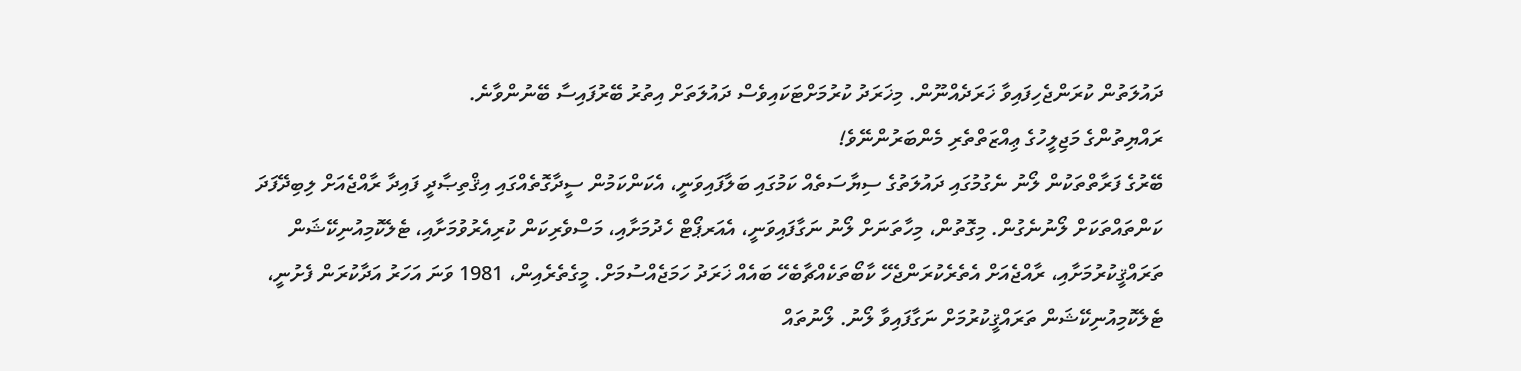ދައުލަތުން ކުރަންޖެހިފައިވާ ޚަރަދެއްނޫން. މިޚަރަދު ކުރުމަށްޓަކައިވެސް ދައުލަތަށް އިތުރު ބޭރުފައިސާ ބޭނުންވާނެ.
ރައްޔިތުންގެ މަޖިލީހުގެ ޢިއްޒަތްތެރި މެންބަރުންނޭވެ!
ބޭރުގެ ފަރާތްތަކުން ލޯނު ނެގުމުގައި ދައުލަތުގެ ސިޔާސަތެއް ކަމުގައި ބަލާފައިވަނީ، އެކަންކަމުން ސީދާގޮތެއްގައި އިޤްތިޞާދީ ފައިދާ ރާއްޖެއަށް ލިބިދޭފަދަ ކަންތައްތަކަށް ލޯނުނެގުން. މިގޮތުން، މިހާތަނަށް ލޯނު ނަގާފައިވަނީ، އެއަރޕޯޓް ހެދުމަށާއި، މަސްވެރިކަން ކުރިއެރުވުމަށާއި، ޓެލެކޮމިއުނިކޭޝަން ތަރައްޤީކުރުމަށާއި، ރާއްޖެއަށް އެތެރެކުރަންޖެހޭ ކާބޯތަކެއްޗާބެހޭ ބައެއް ޚަރަދު ހަމަޖެއްސުމަށް. މީގެތެރެއިން، 1981 ވަނަ އަހަރު އަދާކުރަން ފެށުނީ، ޓެލެކޮމިއުނިކޭޝަން ތަރައްޤީކުރުމަށް ނަގާފައިވާ ލޯނު. ލޯނުތައް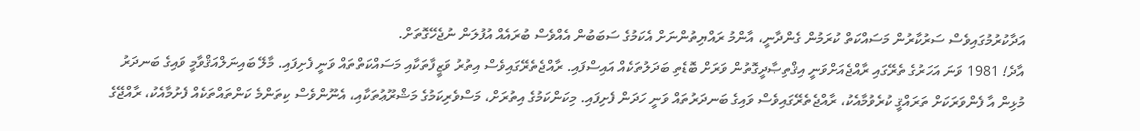އަދާކުރުމުގައިވެސް ސަރުކާރުން މަސައްކަތް ކުރަމުން ގެންދާނީ، އާންމު ރައްޔިތުންނަށް އެކަމުގެ ސަބަބުން އެއްވެސް ބުރައެއް އުފުލަން ނުޖެހޭގޮތަށް.
އާދެ! 1981 ވަނަ އަހަރުގެ ތެރޭގައި ރާއްޖެއަށްވަނީ އިޤްތިޞާދީގޮތުން ވަރަށް ބޮޑެތި ބަދަލުތަކެއް އައިސްފައި. ރާއްޖެތެރޭގައިވެސް އިތުރު ވަޒީފާތަކާއި މަސައްކަތްތައް ވަނީ ފެށިފައި. މާލޭ ބައިނަލްއަޤްވާމީ ވައިގެ ބަނދަރު މުޅިން އާ ފެންވަރަކަށް ތަރައްޤީ ކުރެވުމާއެކު، ރާއްޖެތެރޭގައިވެސް ވައިގެ ބަނދަރުތައް ވަނީ ހަދަން ފެށިފައި. މިކަންކަމުގެ އިތުރަށް، މަސްވެރިކަމުގެ މަޝްރޫޢުތަކާއި، އެނޫންވެސް ކިތަންމެ ކަންތައްތަކެއް ފެށުމާއެކު، ރާއްޖޭގެ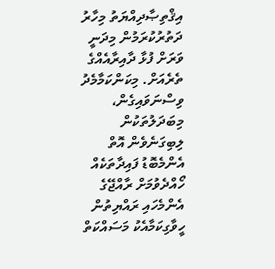އިޤްތިޞާދިއްޔަތު މިހާރު ދަތުރުކުރަމުން މިދަނީ ވަރަށް ފުޅާ ދާއިރާއެއްގެ ތެރެއަށް. މިކަންކަމާމެދު ވިސްނަވައިގެން، މިބަދަލުތަކުން ލިބިގަނެވެން އޮތް އެންމެބޮޑު ފައިދާތަކެއް ހޯއްދެވުމަށް ރާއްޖޭގެ އެންމެހައި ރައްޔިތުން ހީވާގިކަމާއެކު މަސައްކަތް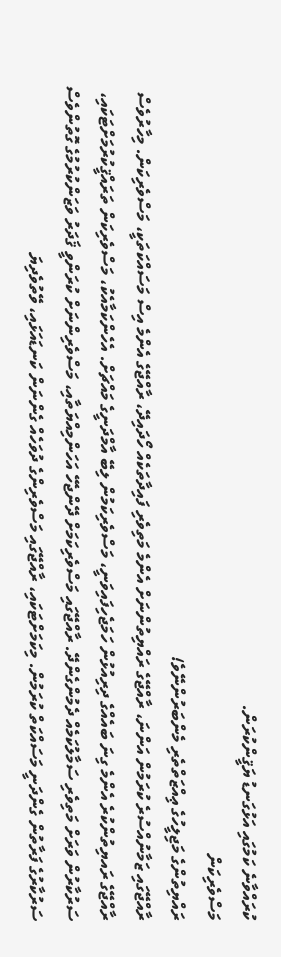ކުރައްވާނެ ކަމުގައި އަޅުގަނޑު ޔަޤީންކުރަން.
މަސްވެރިކަން
ރައްޔިތުންގެ މަޖިލީހުގެ ޢިއްޒަތްތެރި މެންބަރުންނޭވެ!
ރާއްޖޭގައި ޒަމާނުއްސުރެ ކުރަމުން އަންނަ، ރާއްޖޭގެ ރައްޔިތުންނަށް އެންމެ މަތިވެރި ފައިދާތަކެއް ހޯދައިދޭ، ރާއްޖޭގެ އެންމެ އިސް މަސައްކަތަކީ، މަސްވެރިކަން. މިހާރުވެސް ރާއްޖޭގެ ރައޔިތުންކުރެ އެންމެ ގިނަ ބައެއްގެ ދިރިއުޅުން ހަމަޖެހިފައިވަނީ، މަސްވެރިކަމުން ލިބޭ އާމްދަނީގެ މައްޗަށް. އެހެންކަމާއެކު، މަސްވެރިކަން ތަރައްޤީކުރުމަށްޓަކައި، ސަރުކާރުން ވަރަށް މަތިވެރި ސަމާލުކަމެއް ދެމުންގެންދޭ. ރާއްޖޭގައި މަސްވެރިކަމަށް ދޭންޖެހޭ އަހަންމިއްޔަތާއި، މަސްވެރިންނަށް ކުރަންވީ ޤަދަރު ވަޒަންކުރުމުގެ ގޮތުންވެސް ސަރުކާރުގެ ފަރާތުން ގެންދަނީ މަސައްކަތް ކުރަމުން. މިކަމަށްޓަކައި، ރާއްޖޭގައި މަސްވެރިންގެ ދުވަހެއް ގެންނަން ކަނޑައަޅައި، ވޭތުވެދިޔަ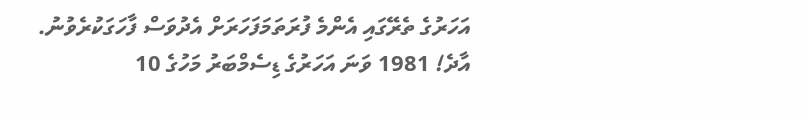އަހަރުގެ ތެރޭގައި އެންމެ ފުރަތަމަފަހަރަށް އެދުވަސް ފާހަގަކުރެވުނު. އާދެ! 1981 ވަނަ އަހަރުގެ ޑިސެމްބަރު މަހުގެ 10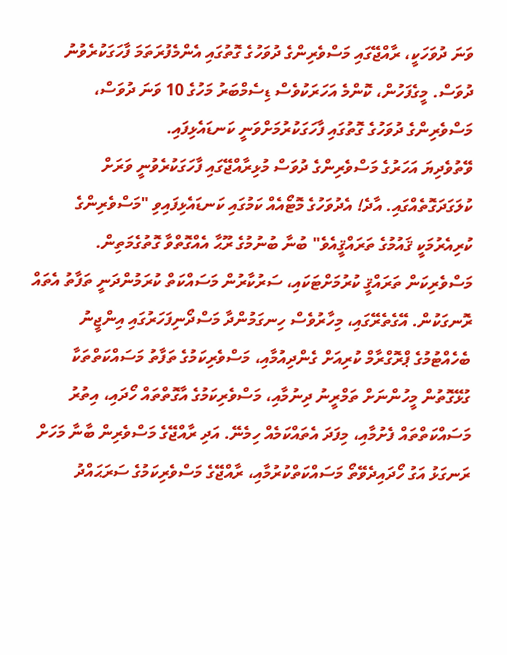ވަނަ ދުވަހަކީ، ރާއްޖޭގައި މަސްވެރިންގެ ދުވަހުގެ ގޮތުގައި އެންމެފުރަތަމަ ފާހަގަކުރެވުނު ދުވަސް. މީގެފަހުން، ކޮންމެ އަހަރަކުވެސް ޑިސެމްބަރު މަހުގެ 10 ވަނަ ދުވަސް، މަސްވެރިންގެ ދުވަހުގެ ގޮތުގައި ފާހަގަކުރުމަށްވަނީ ކަނޑައެޅިފައި.
ވޭތުވެދިޔަ އަހަރުގެ މަސްވެރިންގެ ދުވަސް މުޅިރާއްޖޭގައި ފާހަގަކުރެވުނީ ވަރަށް ކުލަގަދަގޮތެއްގައި. އާދެ! އެދުވަހުގެ މޮޓޯއެއް ކަމުގައި ކަނޑައެޅިފައިވި "މަސްވެރިންގެ ކުރިއެރުމަކީ ޤައުމުގެ ތަރައްޤީއެވެ" ބުނާ ބުނުމުގެ ރޫޙާ އެއްގޮތްވާ ގޮތުގެމަތިން.
މަސްވެރިކަން ތަރައްޤީ ކުރުމަށްޓަކައި، ސަރުކާރުން މަސައްކަތް ކުރަމުންދަނީ ތަފާތު އެތައް ރޮނގަކުން. އޭގެތެރޭގައި، މިހާރުވެސް ހިނގަމުންދާ މަސްދޯނިފަހަރުގައި އިންޖީނު ބެހެއްޓުމުގެ ޕްރޮގްރާމް ކުރިއަށް ގެންދިއުމާއި، މަސްވެރިކަމުގެ ތަފާތު މަސައްކަތްތަކާ ގުޅޭގޮތުން މީހުންނަށް ތަމްރީނު ދިނުމާއި، މަސްވެރިކަމުގެ އާގޮތްތައް ހޯދައި، އިތުރު މަސައްކަތްތައް ފެށުމާއި، މިފަދަ އެތައްކަމެއް ހިމެނޭ. އަދި ރާއްޖޭގެ މަސްވެރިން ބާނާ މަހަށް ރަނގަޅު އަގު ހޯދައިދެވޭތޯ މަސައްކަތްކުރުމާއި، ރާއްޖޭގެ މަސްވެރިކަމުގެ ސަރަޙައްދު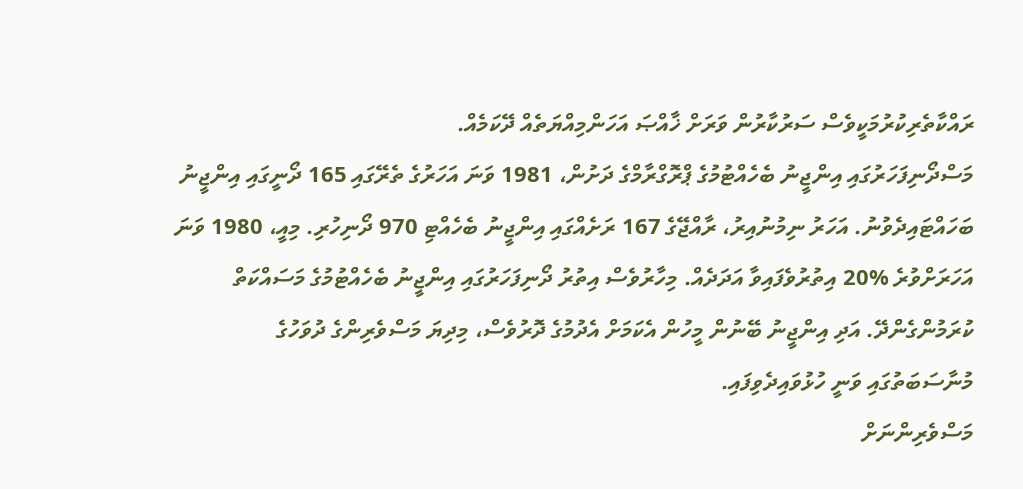ރައްކާތެރިކުރުމަކީވެސް ސަރުކާރުން ވަރަށް ޚާއްޞަ އަހަންމިއްޔަތެއް ދޭކަމެއް.
މަސްދޯނިފަހަރުގައި އިންޖީނު ބެހެއްޓުމުގެ ޕްރޮގްރާމްގެ ދަށުން، 1981 ވަނަ އަހަރުގެ ތެރޭގައި 165 ދޯނީގައި އިންޖީނު ބަހައްޓައިދެވުނު. އަހަރު ނިމުނުއިރު، ރާއްޖޭގެ 167 ރަށެއްގައި އިންޖީނު ބެހެއްޓި 970 ދޯނިހުރި. މިއީ، 1980 ވަނަ އަހަރަށްވުރެ %20 އިތުރުވެފައިވާ އަދަދެއް. މިހާރުވެސް އިތުރު ދޯނިފަހަރުގައި އިންޖީނު ބެހެއްޓުމުގެ މަސައްކަތް ކުރަމުންގެންދޭ. އަދި އިންޖީނު ބޭނުން މީހުން އެކަމަށް އެދުމުގެ ދޮރުވެސް، މިދިޔަ މަސްވެރިންގެ ދުވަހުގެ މުނާސަބަތުގައި ވަނީ ހުޅުވައިދެވިފައި.
މަސްވެރިންނަށް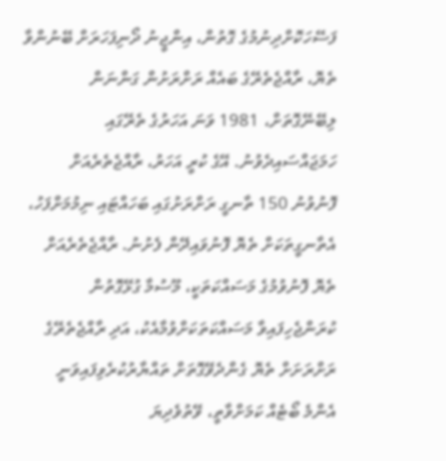ފަސޭހަކޮށްދިނުމުގެ ގޮތުން، އިންޖީނު ދޯނިފަހަރަށް ބޭނުންވާ ތެޔޮ، ރާއްޖެތެރޭގެ ބައެއް ރަށްރަށުން ގަންނަން ލިބޭނޭގޮތަށް، 1981 ވަނަ އަހަރުގެ ތެރޭގައި ހަމަޖައްސައިދެވުނު. އޭގެ ކުރީ އަހަރު، ރާއްޖެތެރެއަށް ފޮނުވުނު 150 ތާނގީ ރަށްރަށުގައި ބަހައްޓައި ނިމުމަށްފަހު، އެތާނގީތަކަށް ތެޔޮ ފޮނުވައިދޭން ފެށުނު. ރާއްޖެތެރެއަށް ތެޔޮ ފޮނުވުމުގެ މަސައްކަތަކީ، މޫސުމާ ގުޅޭގޮތުން ކުރަންޖެހިފައިވާ މަސައްކަތަކަށްވުމާއެކު، އަދި ރާއްޖެތެރޭގެ ރަށްރަށަށް ތެޔޮ ގެންދެވޭގޮތަށް ތައްޔާރުކުރެވިފައިވަނީ އެންމެ ބޯޓެއް ކަމަށްވާތީ، ވޭތުވެދިޔަ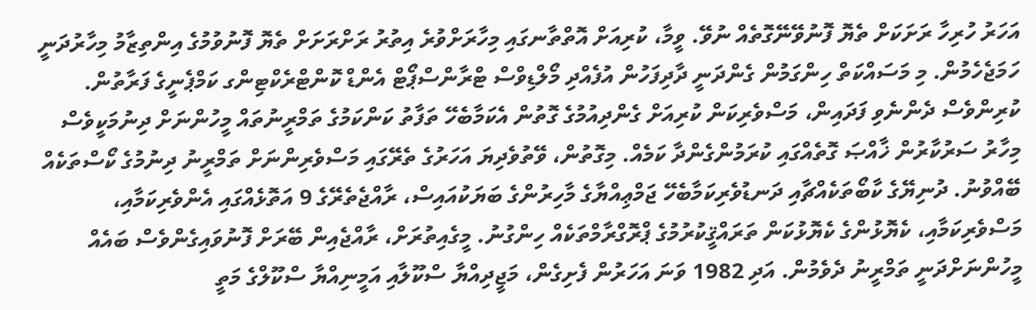އަހަރު ހުރިހާ ރަށަކަށް ތެޔޮ ފޮނުވޭނޭގޮތެއް ނުވޭ. ވީމާ، ކުރިއަށް އޮތްތާނގައި މިހާރަށްވުރެ އިތުރު ރަށްރަށަށް ތެޔޮ ފޮނުވުމުގެ އިންތިޒާމު މިހާރުދަނީ ހަމަޖެހެމުން. މި މަސައްކަތް ހިންގަމުން ގެންދަނީ ދާދިފަހުން އުފެއްދި މޯލްޑިވްސް ޓްރާންސްޕޯޓް އެންޑް ކޮންޓްރެކްޓިންގ ކަމްޕެނީގެ ފަރާތުން.
ކުރިންވެސް ދެންނެވި ފަދައިން، މަސްވެރިކަން ކުރިއަށް ގެންދިއުމުގެ ގޮތުން އެކަމާބެހޭ ތަފާތު ކަންކަމުގެ ތަމްރީނުތައް މީހުންނަށް ދިނުމަކީވެސް މިހާރު ސަރުކާރުން ޚާއްޞަ ގޮތެއްގައި ކުރަމުންގެންދާ ކަމެއް. މިގޮތުން، ވޭތުވެދިޔަ އަހަރުގެ ތެރޭގައި މަސްވެރިންނަށް ތަމްރީނު ދިނުމުގެ ކޯސްތަކެއް ބޭއްވުނު. ދުނިޔޭގެ ކާބޯތަކެއްޗާއި ދަނޑުވެރިކަމާބެހޭ ޖަމްޢިއްޔާގެ މާހިރުންގެ ބަޔަކުއައިސް، ރާއްޖެތެރޭގެ 9 އަތޮޅެއްގައި އެންވެރިކަމާއި، މަސްވެރިކަމާއި، ކެޔޮޅުންގެ ކެޔޮޅުކަން ތަރައްޤީކުރުމުގެ ޕްރޮގްރާމްތަކެއް ހިންގުނު. މީގެއިތުރަށް، ރާއްޖެއިން ބޭރަށް ފޮނުވައިގެންވެސް ބައެއް މީހުންނަށްދަނީ ތަމްރީނު ދެވެމުން. އަދި 1982 ވަނަ އަހަރުން ފެށިގެން، މަޖީދިއްޔާ ސްކޫލާއި އަމީނިއްޔާ ސްކޫލްގެ މަތީ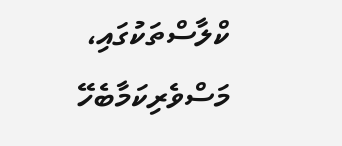ކްލާސްތަކުގައި، މަސްވެރިކަމާބެހޭ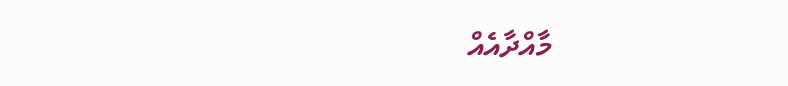މާއްދާއެއް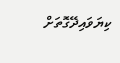ކިޔަވައިދޭގޮތަށް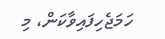ހަމަޖެހިފައިވާކަން، މި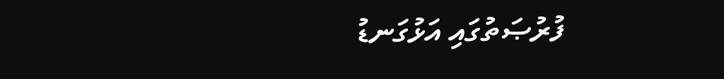ފުރުޞަތުގައި އަޅުގަނޑު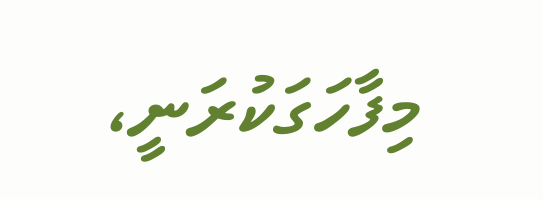މިފާހަގަކުރަނީ،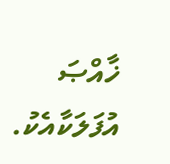ޚާއްޞަ އުފަލަކާއެކު.